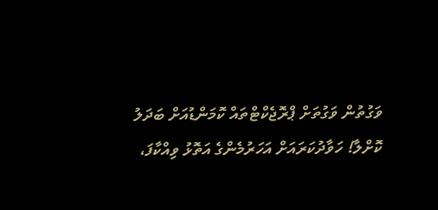ވަގުތުން ވަގުތަށް ޕްރޮޖެކްޓްތައް ކޮމަންޑުއަށް ބަދަލު ކޮށްލާ! ހަވާދުކަރައަށް އަހަރުމެންގެ އަތޮޅު ވިއްކާފަ،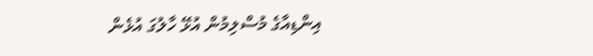އިންޑިއާގެ މުސްލިމުން އުޅޭ ހާލުގަ އުޅެން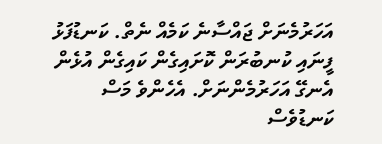އަހަރުމެނަށް ޖައްސާނެ ކަމެއް ނެތް. ކަނޑުފަޅު ފީނައި ކުނބުރަން ކޮށައިގެން ކައިގެން އުޅެން އެނގޭ އަހަރުމެންނަށް. އެހެންވެ މަސް ކަނޑުވެސް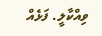ވިއްކާލީ. ފަޅެއް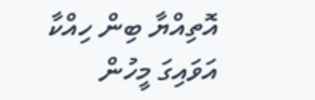އޮތިއްޔާ ބިން ހިއްކާ އަވައިގަ މީހުން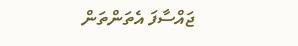ޖައްސާފަ އެތަންތަން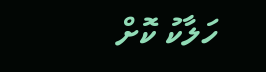ހަލާކު ކޮށް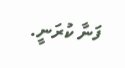ފަނާ ކުރަނީ.